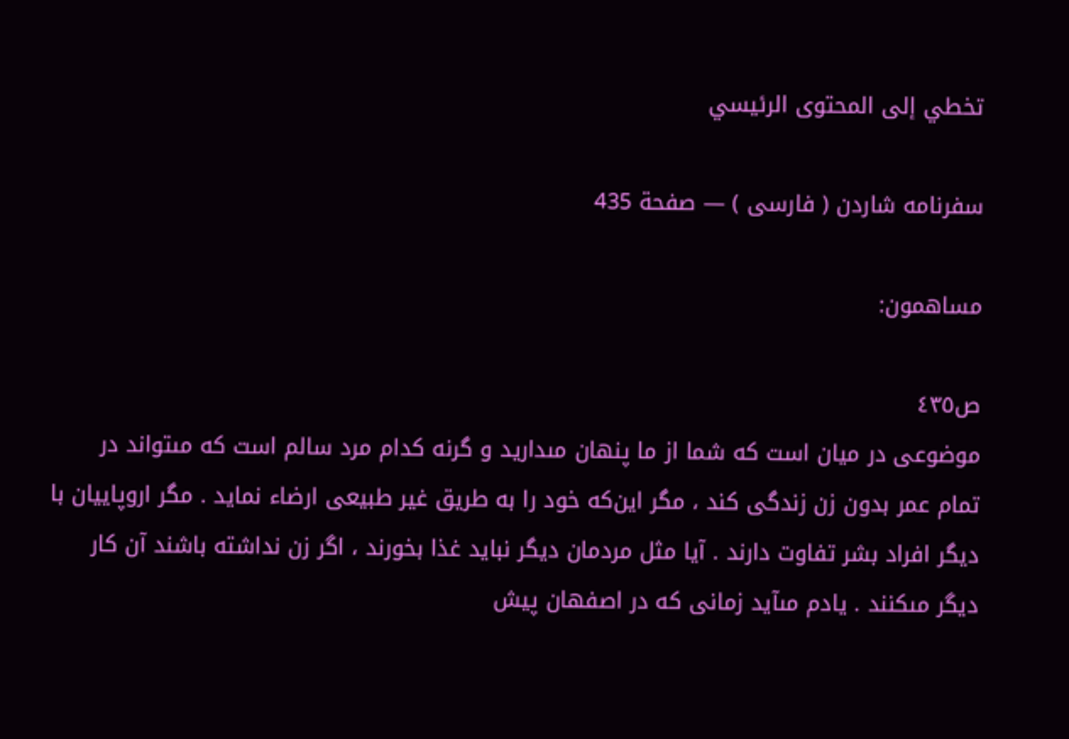تخطي إلى المحتوى الرئيسي

سفرنامه شاردن ( فارسى ) — صفحة 435

مساهمون:

ص٤٣٥
موضوعى در ميان است كه شما از ما پنهان مىداريد و گرنه كدام مرد سالم است كه مىتواند در تمام عمر بدون زن زندگى كند ، مگر اين‌كه خود را به طريق غير طبيعى ارضاء نمايد . مگر اروپاييان با ديگر افراد بشر تفاوت دارند . آيا مثل مردمان ديگر نبايد غذا بخورند ، اگر زن نداشته باشند آن كار ديگر مىكنند . يادم مىآيد زمانى كه در اصفهان پيش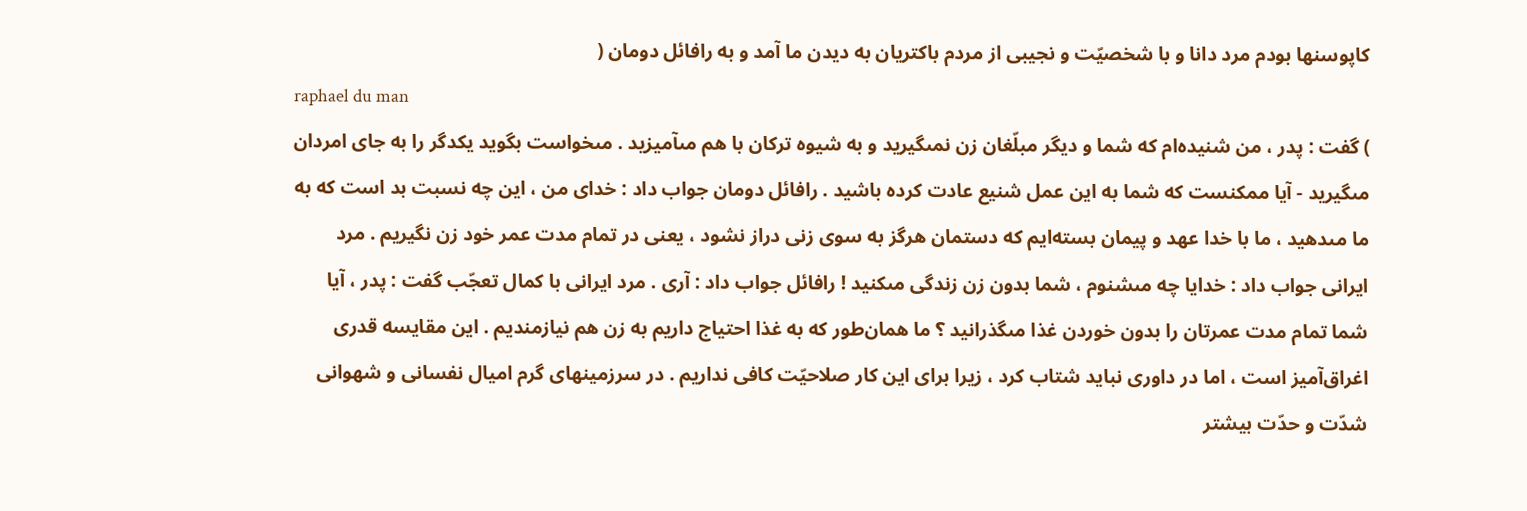كاپوسنها بودم مرد دانا و با شخصيّت و نجيبى از مردم باكتريان به ديدن ما آمد و به رافائل دومان (
raphael du man
) گفت : پدر ، من شنيده‌ام كه شما و ديگر مبلّغان زن نمىگيريد و به شيوه تركان با هم مىآميزيد . مىخواست بگويد يكدگر را به جاى امردان مىگيريد - آيا ممكنست كه شما به اين عمل شنيع عادت كرده باشيد . رافائل دومان جواب داد : خداى من ، اين چه نسبت بد است كه به ما مىدهيد ، ما با خدا عهد و پيمان بسته‌ايم كه دستمان هرگز به سوى زنى دراز نشود ، يعنى در تمام مدت عمر خود زن نگيريم . مرد ايرانى جواب داد : خدايا چه مىشنوم ، شما بدون زن زندگى مىكنيد ! رافائل جواب داد : آرى . مرد ايرانى با كمال تعجّب گفت : پدر ، آيا شما تمام مدت عمرتان را بدون خوردن غذا مىگذرانيد ؟ ما همان‌طور كه به غذا احتياج داريم به زن هم نيازمنديم . اين مقايسه قدرى اغراق‌آميز است ، اما در داورى نبايد شتاب كرد ، زيرا براى اين كار صلاحيّت كافى نداريم . در سرزمينهاى گرم اميال نفسانى و شهوانى شدّت و حدّت بيشتر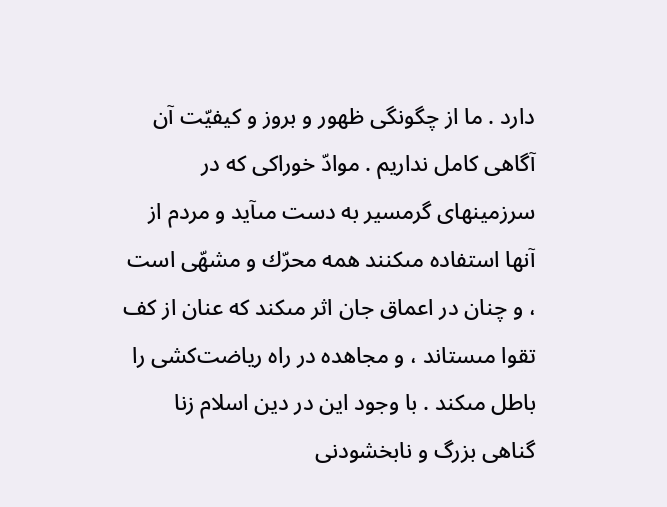دارد . ما از چگونگى ظهور و بروز و كيفيّت آن آگاهى كامل نداريم . موادّ خوراكى كه در سرزمينهاى گرمسير به دست مىآيد و مردم از آنها استفاده مىكنند همه محرّك و مشهّى است ، و چنان در اعماق جان اثر مىكند كه عنان از كف تقوا مىستاند ، و مجاهده در راه رياضت‌كشى را باطل مىكند . با وجود اين در دين اسلام زنا گناهى بزرگ و نابخشودنى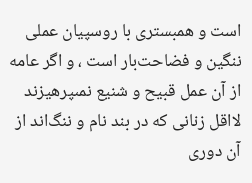است و همبسترى با روسپيان عملى ننگين و فضاحت‌بار است ، و اگر عامه از آن عمل قبيح و شنيع نمىپرهيزند لااقل زنانى كه در بند نام و ننگ‌اند از آن دورى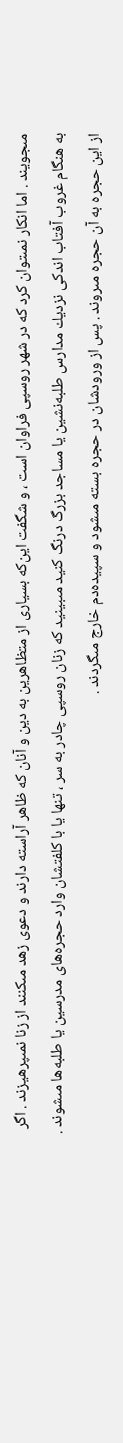مىجويند . اما انكار نمىتوان كرد كه در شهر روسپى فراوان است ، و شگفت اين‌كه بسيارى از متظاهرين به دين و آنان كه ظاهر آراسته دارند و دعوى زهد مىكنند از زنا نمىپرهيزند . اگر به هنگام غروب آفتاب اندكى نزديك مدارس طلبه‌نشين يا مساجد بزرگ درنگ كنيد مىبينيد كه زنان روسپى چادر به سر ، تنها يا با كلفتشان وارد حجره‌هاى مدرسين يا طلبه‌ها مىشوند . از اين حجره به آن حجره مىروند . پس از ورودشان در حجره بسته مىشود و سپيده‌دم خارج مىگردند .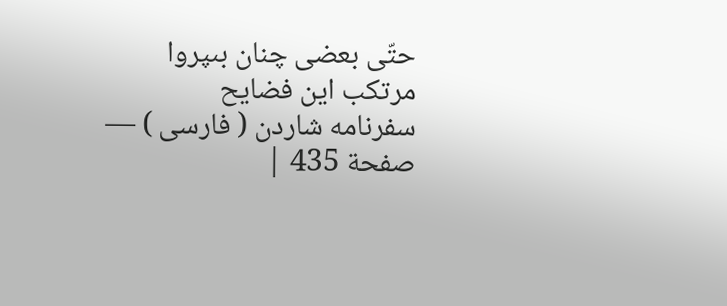حتّى بعضى چنان بىپروا مرتكب اين فضايح
سفرنامه شاردن ( فارسى ) — صفحة 435 |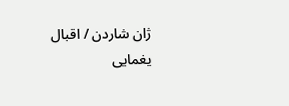ژان شاردن / اقبال يغمايى